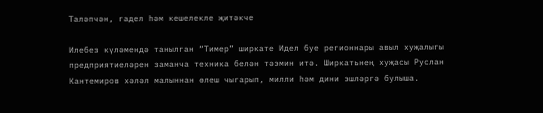Таләпчән, гадел һәм кешелекле җитәкче

Илебез күләмендә танылган “Тимер” ширкате Идел буе регионнары авыл хуҗалыгы предприятиеләрен заманча техника белән тәэмин итә. Ширкатьнең хуҗасы Руслан Кантемиров хәләл малыннан өлеш чыгарып, милли һәм дини эшләргә булыша.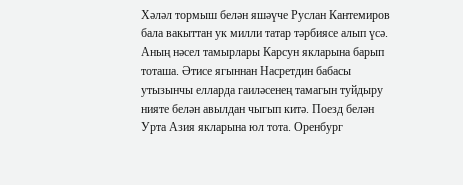Хәләл тормыш белән яшәүче Руслан Кантемиров бала вакыттан ук милли татар тәрбиясе алып үсә. Аның нәсел тамырлары Карсун якларына барып тоташа. Әтисе ягыннан Насретдин бабасы утызынчы елларда гаиләсенең тамагын туйдыру нияте белән авылдан чыгып китә. Поезд белән Урта Азия якларына юл тота. Оренбург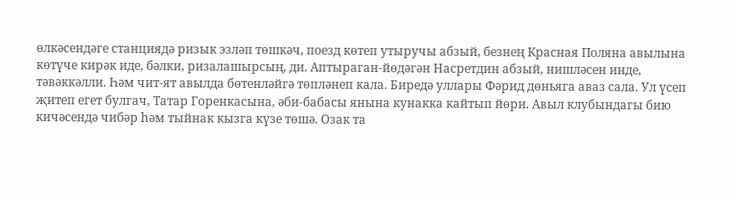өлкәсендәге станциядә ризык эзләп төшкәч, поезд көтеп утыручы абзый, безнең Красная Поляна авылына көтүче кирәк иде, бәлки, ризалашырсың, ди. Аптыраган-йөдәгән Насретдин абзый, нишләсен инде, тәвәккәлли. Һәм чит-ят авылда бөтенләйгә төпләнеп кала. Биредә уллары Фәрид дөньяга аваз сала. Ул үсеп җитеп егет булгач, Татар Горенкасына, әби-бабасы янына кунакка кайтып йөри. Авыл клубындагы бию кичәсендә чибәр һәм тыйнак кызга күзе төшә. Озак та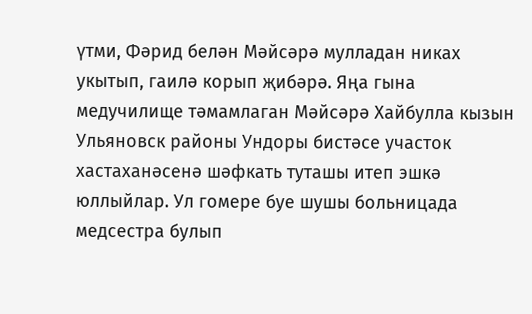үтми, Фәрид белән Мәйсәрә мулладан никах укытып, гаилә корып җибәрә. Яңа гына медучилище тәмамлаган Мәйсәрә Хайбулла кызын Ульяновск районы Ундоры бистәсе участок хастаханәсенә шәфкать туташы итеп эшкә юллыйлар. Ул гомере буе шушы больницада медсестра булып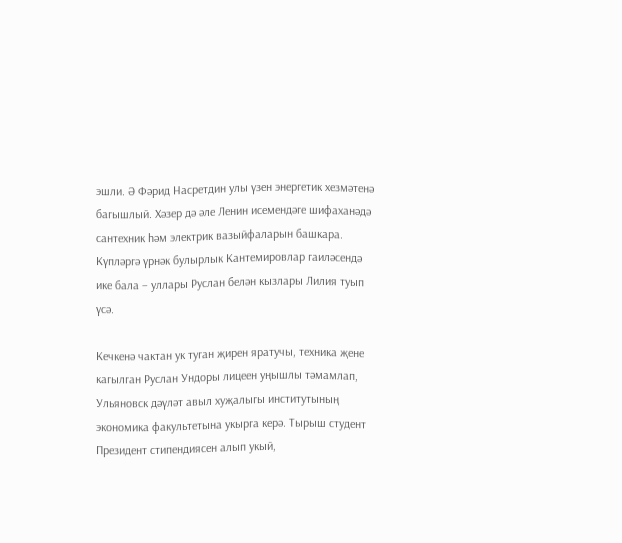эшли. Ә Фәрид Насретдин улы үзен энергетик хезмәтенә багышлый. Хәзер дә әле Ленин исемендәге шифаханәдә сантехник һәм электрик вазыйфаларын башкара. Күпләргә үрнәк булырлык Кантемировлар гаиләсендә ике бала – уллары Руслан белән кызлары Лилия туып үсә.

Кечкенә чактан ук туган җирен яратучы, техника җене кагылган Руслан Ундоры лицеен уңышлы тәмамлап, Ульяновск дәүләт авыл хуҗалыгы институтының экономика факультетына укырга керә. Тырыш студент Президент стипендиясен алып укый,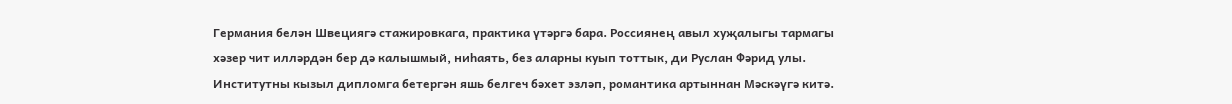Германия белән Швециягә стажировкага, практика үтәргә бара. Россиянең авыл хуҗалыгы тармагы хәзер чит илләрдән бер дә калышмый, ниһаять, без аларны куып тоттык, ди Руслан Фәрид улы. Институтны кызыл дипломга бетергән яшь белгеч бәхет эзләп, романтика артыннан Мәскәүгә китә.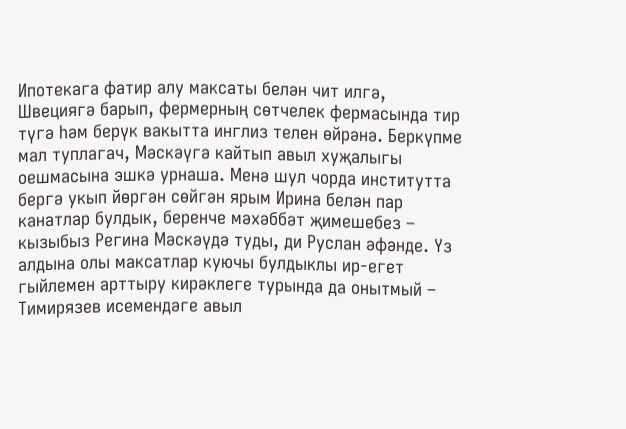Ипотекага фатир алу максаты белән чит илгә, Швециягә барып, фермерның сөтчелек фермасында тир түгә һәм берүк вакытта инглиз телен өйрәнә. Беркүпме мал туплагач, Мәскәүгә кайтып авыл хуҗалыгы оешмасына эшкә урнаша. Менә шул чорда институтта бергә укып йөргән сөйгән ярым Ирина белән пар канатлар булдык, беренче мәхәббәт җимешебез – кызыбыз Регина Мәскәүдә туды, ди Руслан әфәнде. Үз алдына олы максатлар куючы булдыклы ир-егет гыйлемен арттыру кирәклеге турында да онытмый – Тимирязев исемендәге авыл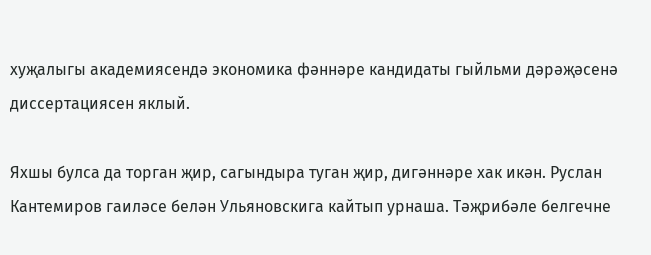хуҗалыгы академиясендә экономика фәннәре кандидаты гыйльми дәрәҗәсенә диссертациясен яклый.

Яхшы булса да торган җир, сагындыра туган җир, дигәннәре хак икән. Руслан Кантемиров гаиләсе белән Ульяновскига кайтып урнаша. Тәҗрибәле белгечне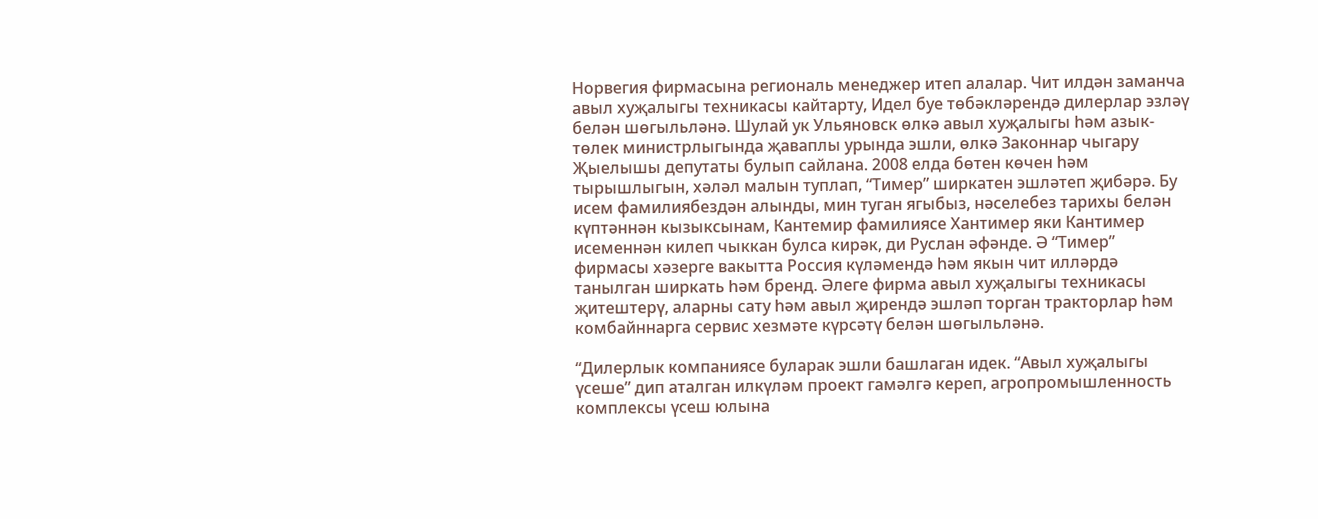Норвегия фирмасына региональ менеджер итеп алалар. Чит илдән заманча авыл хуҗалыгы техникасы кайтарту, Идел буе төбәкләрендә дилерлар эзләү белән шөгыльләнә. Шулай ук Ульяновск өлкә авыл хуҗалыгы һәм азык-төлек министрлыгында җаваплы урында эшли, өлкә Законнар чыгару Җыелышы депутаты булып сайлана. 2008 елда бөтен көчен һәм тырышлыгын, хәләл малын туплап, “Тимер” ширкатен эшләтеп җибәрә. Бу исем фамилиябездән алынды, мин туган ягыбыз, нәселебез тарихы белән күптәннән кызыксынам, Кантемир фамилиясе Хантимер яки Кантимер исеменнән килеп чыккан булса кирәк, ди Руслан әфәнде. Ә “Тимер” фирмасы хәзерге вакытта Россия күләмендә һәм якын чит илләрдә танылган ширкать һәм бренд. Әлеге фирма авыл хуҗалыгы техникасы җитештерү, аларны сату һәм авыл җирендә эшләп торган тракторлар һәм комбайннарга сервис хезмәте күрсәтү белән шөгыльләнә.

“Дилерлык компаниясе буларак эшли башлаган идек. “Авыл хуҗалыгы үсеше” дип аталган илкүләм проект гамәлгә кереп, агропромышленность комплексы үсеш юлына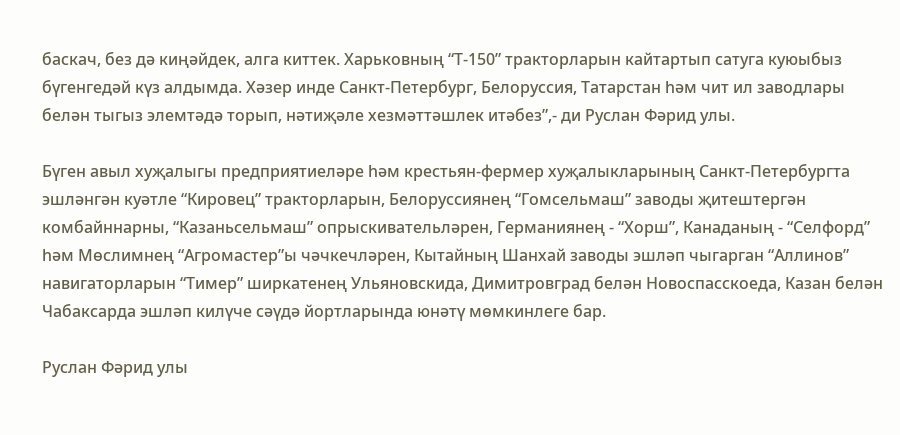баскач, без дә киңәйдек, алга киттек. Харьковның “Т-150” тракторларын кайтартып сатуга куюыбыз бүгенгедәй күз алдымда. Хәзер инде Санкт-Петербург, Белоруссия, Татарстан һәм чит ил заводлары белән тыгыз элемтәдә торып, нәтиҗәле хезмәттәшлек итәбез”,- ди Руслан Фәрид улы.

Бүген авыл хуҗалыгы предприятиеләре һәм крестьян-фермер хуҗалыкларының Санкт-Петербургта эшләнгән куәтле “Кировец” тракторларын, Белоруссиянең “Гомсельмаш” заводы җитештергән комбайннарны, “Казаньсельмаш” опрыскивательләрен, Германиянең - “Хорш”, Канаданың - “Селфорд” һәм Мөслимнең “Агромастер”ы чәчкечләрен, Кытайның Шанхай заводы эшләп чыгарган “Аллинов” навигаторларын “Тимер” ширкатенең Ульяновскида, Димитровград белән Новоспасскоеда, Казан белән Чабаксарда эшләп килүче сәүдә йортларында юнәтү мөмкинлеге бар.

Руслан Фәрид улы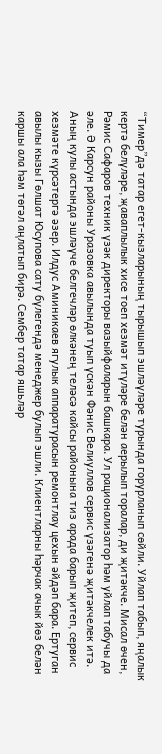“Тимер”дә татар егет-кызларының тырышып эшләүләре турында горурланып сөйли. Уйлап табып, яңалык кертә белүләре, җаваплылык хисе тоеп хезмәт итүләре белән аерылып торалар, ди җитәкче. Мисал өчен, Рәмис Сафаров техник үзәк директоры вазыйфаларын башкара. Ул рационализатор һәм уйлап табучы да әле. Ә Карсун районы Уразовка авылында туып үскән Фәнис Велиуллов сервис үзәгенә җитәкчелек итә. Аның кулы астында эшләүче белгечләр өлкәнең теләсә кайсы районына тиз арада барып җитеп, сервис хезмәте күрсәтергә әзер. Илдус Аминикаев ягулык аппаратурасын ремонтлау цехын әйдәп бара. Ертуган авылы кызы Гөлшат Юсупова сату бүлегендә менеджер булып эшли. Клиентларны һәрчак ачык йөз белән каршы ала һәм төгәл аңлатып бирә. Сембер татар яшьләр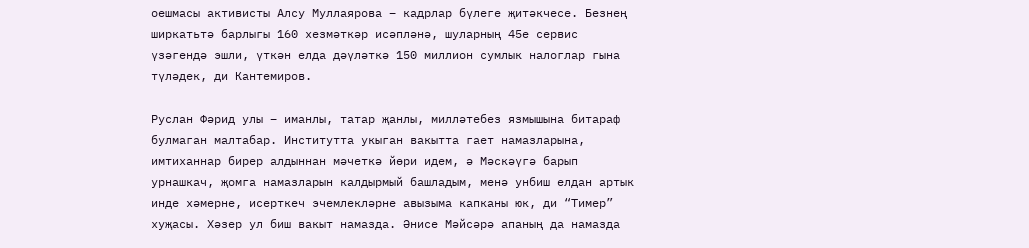оешмасы активисты Алсу Муллаярова – кадрлар бүлеге җитәкчесе. Безнең ширкатьтә барлыгы 160 хезмәткәр исәпләнә, шуларның 45е сервис үзәгендә эшли, үткән елда дәүләткә 150 миллион сумлык налоглар гына түләдек, ди Кантемиров.

Руслан Фәрид улы – иманлы, татар җанлы, милләтебез язмышына битараф булмаган малтабар. Институтта укыган вакытта гает намазларына, имтиханнар бирер алдыннан мәчеткә йөри идем, ә Мәскәүгә барып урнашкач, җомга намазларын калдырмый башладым, менә унбиш елдан артык инде хәмерне, исерткеч эчемлекләрне авызыма капканы юк, ди “Тимер” хуҗасы. Хәзер ул биш вакыт намазда. Әнисе Мәйсәрә апаның да намазда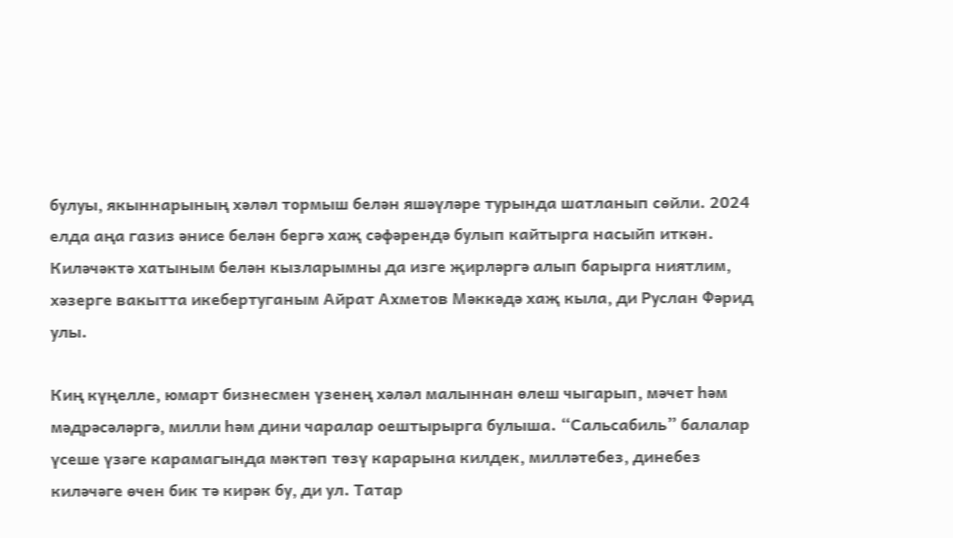булуы, якыннарының хәләл тормыш белән яшәүләре турында шатланып сөйли. 2024 елда аңа газиз әнисе белән бергә хаҗ сәфәрендә булып кайтырга насыйп иткән. Киләчәктә хатыным белән кызларымны да изге җирләргә алып барырга ниятлим, хәзерге вакытта икебертуганым Айрат Ахметов Мәккәдә хаҗ кыла, ди Руслан Фәрид улы.

Киң күңелле, юмарт бизнесмен үзенең хәләл малыннан өлеш чыгарып, мәчет һәм мәдрәсәләргә, милли һәм дини чаралар оештырырга булыша. “Сальсабиль” балалар үсеше үзәге карамагында мәктәп төзү карарына килдек, милләтебез, динебез киләчәге өчен бик тә кирәк бу, ди ул. Татар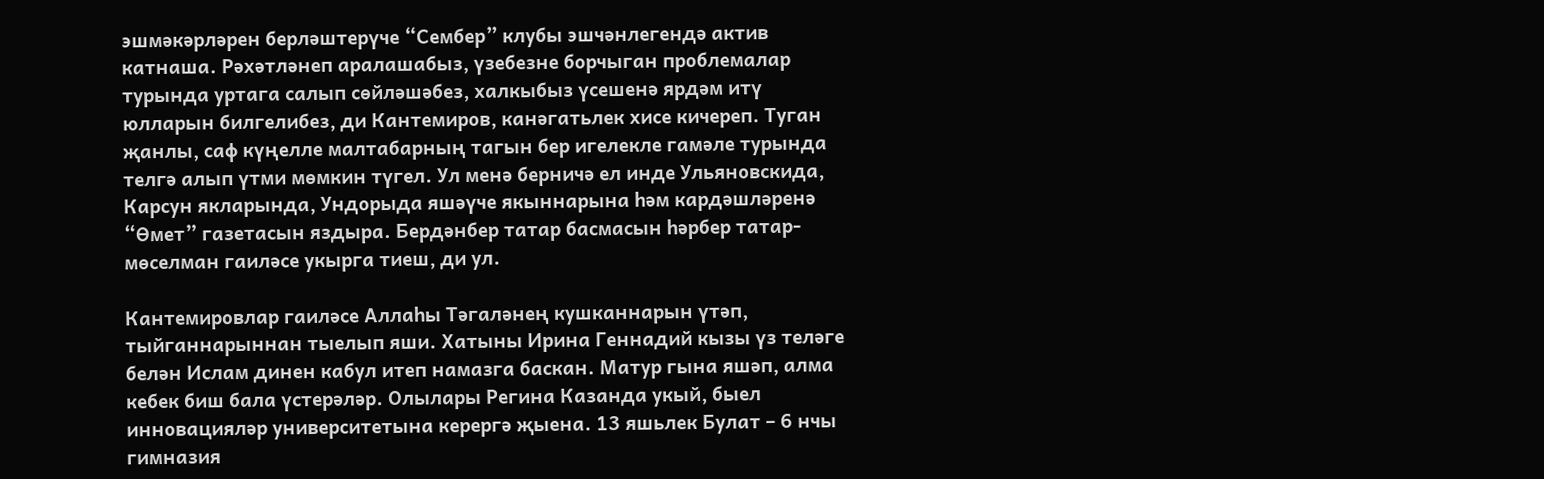эшмәкәрләрен берләштерүче “Сембер” клубы эшчәнлегендә актив катнаша. Рәхәтләнеп аралашабыз, үзебезне борчыган проблемалар турында уртага салып сөйләшәбез, халкыбыз үсешенә ярдәм итү юлларын билгелибез, ди Кантемиров, канәгатьлек хисе кичереп. Туган җанлы, саф күңелле малтабарның тагын бер игелекле гамәле турында телгә алып үтми мөмкин түгел. Ул менә берничә ел инде Ульяновскида, Карсун якларында, Ундорыда яшәүче якыннарына һәм кардәшләренә “Өмет” газетасын яздыра. Бердәнбер татар басмасын һәрбер татар-мөселман гаиләсе укырга тиеш, ди ул.

Кантемировлар гаиләсе Аллаһы Тәгаләнең кушканнарын үтәп, тыйганнарыннан тыелып яши. Хатыны Ирина Геннадий кызы үз теләге белән Ислам динен кабул итеп намазга баскан. Матур гына яшәп, алма кебек биш бала үстерәләр. Олылары Регина Казанда укый, быел инновацияләр университетына керергә җыена. 13 яшьлек Булат – 6 нчы гимназия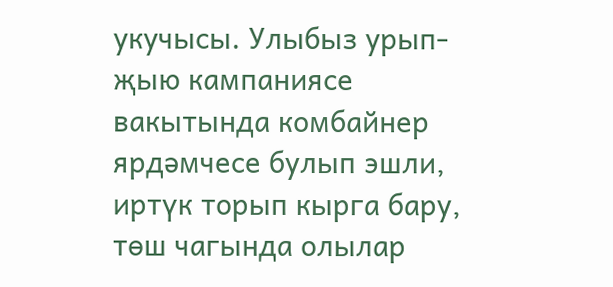укучысы. Улыбыз урып-җыю кампаниясе вакытында комбайнер ярдәмчесе булып эшли, иртүк торып кырга бару, төш чагында олылар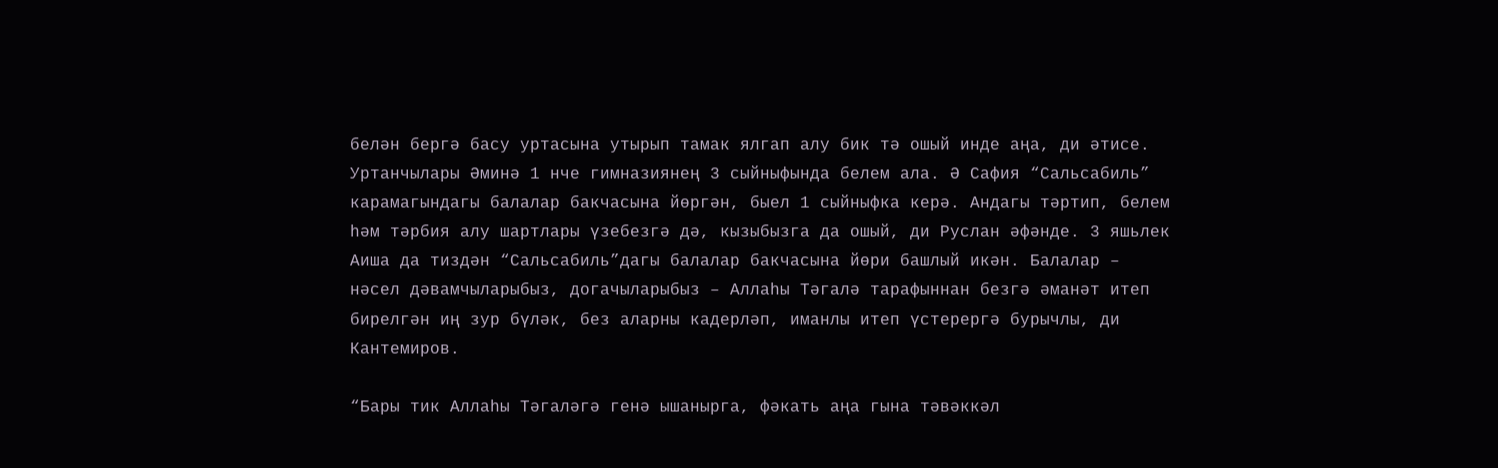белән бергә басу уртасына утырып тамак ялгап алу бик тә ошый инде аңа, ди әтисе. Уртанчылары Әминә 1 нче гимназиянең 3 сыйныфында белем ала. Ә Сафия “Сальсабиль” карамагындагы балалар бакчасына йөргән, быел 1 сыйныфка керә. Андагы тәртип, белем һәм тәрбия алу шартлары үзебезгә дә, кызыбызга да ошый, ди Руслан әфәнде. 3 яшьлек Аиша да тиздән “Сальсабиль”дагы балалар бакчасына йөри башлый икән. Балалар – нәсел дәвамчыларыбыз, догачыларыбыз – Аллаһы Тәгалә тарафыннан безгә әманәт итеп бирелгән иң зур бүләк, без аларны кадерләп, иманлы итеп үстерергә бурычлы, ди Кантемиров.

“Бары тик Аллаһы Тәгаләгә генә ышанырга, фәкать аңа гына тәвәккәл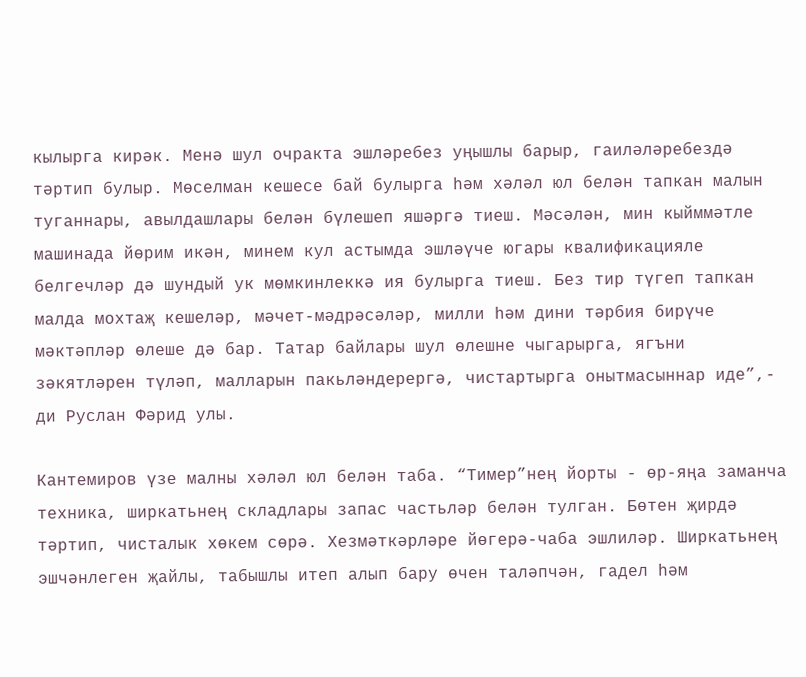кылырга кирәк. Менә шул очракта эшләребез уңышлы барыр, гаиләләребездә тәртип булыр. Мөселман кешесе бай булырга һәм хәләл юл белән тапкан малын туганнары, авылдашлары белән бүлешеп яшәргә тиеш. Мәсәлән, мин кыйммәтле машинада йөрим икән, минем кул астымда эшләүче югары квалификацияле белгечләр дә шундый ук мөмкинлеккә ия булырга тиеш. Без тир түгеп тапкан малда мохтаҗ кешеләр, мәчет-мәдрәсәләр, милли һәм дини тәрбия бирүче мәктәпләр өлеше дә бар. Татар байлары шул өлешне чыгарырга, ягъни зәкятләрен түләп, малларын пакьләндерергә, чистартырга онытмасыннар иде”,- ди Руслан Фәрид улы.

Кантемиров үзе малны хәләл юл белән таба. “Тимер”нең йорты - өр-яңа заманча техника, ширкатьнең складлары запас частьләр белән тулган. Бөтен җирдә тәртип, чисталык хөкем сөрә. Хезмәткәрләре йөгерә-чаба эшлиләр. Ширкатьнең эшчәнлеген җайлы, табышлы итеп алып бару өчен таләпчән, гадел һәм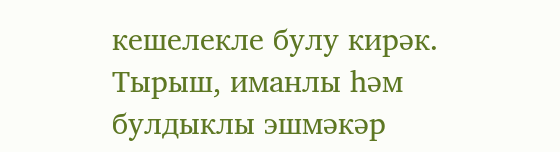кешелекле булу кирәк. Тырыш, иманлы һәм булдыклы эшмәкәр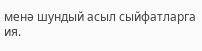менә шундый асыл сыйфатларга ия.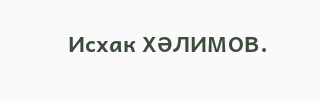Исхак ХӘЛИМОВ.